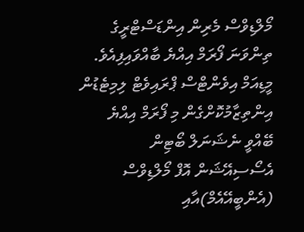މޯލްޑިވްސް މެރިން އިންޑަސްޓްރީގެ ތިންވަނަ ފޯރަމް އިއްޔެ ބާއްވައިފިއެވެ.
މީޑިއަމް އިވެންޓްސް ޕްރައިވެޓް ލިމިޓެޑުން އިންތިޒާމުކޮށްގެން މި ފޯރަމް އިއްޔެ ބޭއްވީ ނެޝަނަލް ބޯޓިން އެސޯސިއޭޝަން އޮފް މޯލްޑިވްސް (އެންބީއޭއެމް)އާއި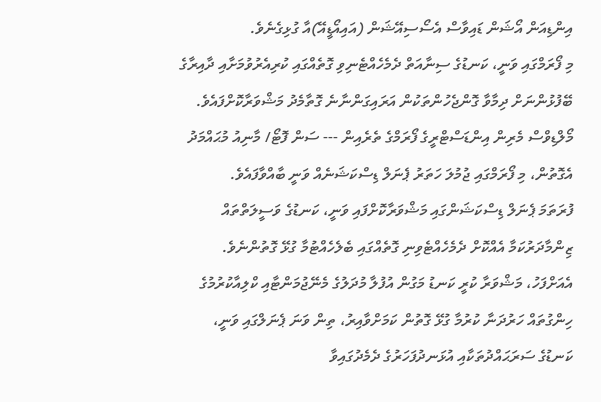އިންޑިއަން އޯޝަން ޑައިވާސް އެސޯސިއޭޝަން (އައިއޯޑީއޭ)އާ ގުޅިގެނެވެ.
މި ފޯރަމްގައި ވަނީ، ކަނޑުގެ ސިނާއަތް ދެމެހެއްޓެނިވި ގޮތެއްގައި ކުރިއެރުވުމަށާއި ދާއިރާގެ ބޭފުޅުންނަށް ދިމާވާ ގޮންޖެހުންތަކުން އަރައިގަންނާނެ ގޮތާމެދު މަޝްވަރާކޮށްފައެވެ.
މޯލްޑިވްސް މެރިން އިންޑަސްޓްރީގެ ފޯރަމްގެ ތެރެއިން --- ސަން ފޮޓޯ/ މާނިއު މުޙައްމަދު
އެގޮތުން، މި ފޯރަމްގައި ޖުމުލަ ހަތަރު ޕެނަލް ޑިސްކަޝަނެއް ވަނީ ބާއްވާފައެވެ.
ފުރަތަމަ ޕެނަލް ޑިސްކަޝަންގައި މަޝްވަރާކޮށްފައި ވަނީ، ކަނޑުގެ ވަސީލަތްތައް ޒިންމާދަރުކަމާ އެއްކޮށް ދެމެހެއްޓެވިނި ގޮތެއްގައި ބެލެހެއްޓުމާ ގުޅޭ ގޮތުންނެވެ.
އެއަށްފަހު، މަޝްވަރާ ކުރީ ކަނޑު މަގުން އުފުލާ މުދަލުގެ މެނޭޖުމަންޓާއި ކްލިއާކުރުމުގެ ހިންގުތައް ހަރުދަނާ ކުރުމާ ގުޅޭ ގޮތުން ކަމަށްވާއިރު، ތިން ވަނަ ޕެނަލްގައި ވަނީ، ކަނޑުގެ ސަރަޙައްދުތަކާއި އުޅަނދުފަހަރުގެ ދެމެދުގައިވާ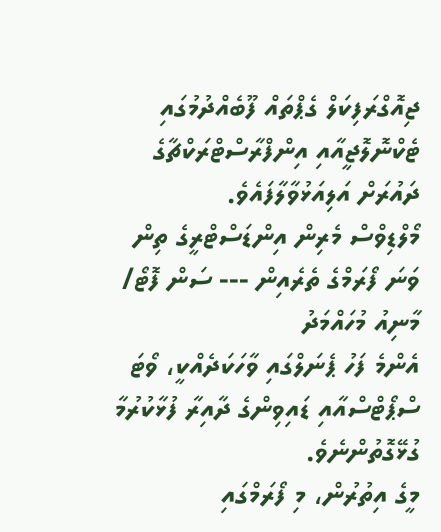ޖިއޮގްރަފިކަލް ގެޕްތައް ފޫބެއްދުމުގައި ޓެކްނޮލޮޖީއާއި އިންފްރާސްޓްރަކްޗާގެ ދައުރަށް އަލިއަޅުވާލާފައެވެ.
މޯލްޑިވްސް މެރިން އިންޑަސްޓްރީގެ ތިން ވަނަ ފޯރަމްގެ ތެރެއިން --- ސަން ފޮޓޯ/ މާނިއު މުހައްމަދު
އެންމެ ފަހު ޕެނަލްގައި ވާހަކަދެއްކީ، ވޯޓަ ސްޕޯޓްސްއާއި ޑައިވިންގެ ދާއިރާ ފުޅާކުރުމާ ގުޅޭގޮތުންނެވެ.
މީގެ އިތުރުން، މި ފޯރަމްގައި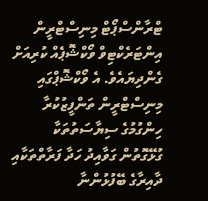ޓްރާންސްޕޯޓް މިނިސްޓްރީން އިންޓަރެކްޓިވް ވޯކްޝޮޕެއް ކުރިއަށް ގެންދިޔައެވެ. އެ ވޯކްޝޮޕްގައި މިނިސްޓްރީން ތަންފީޒުކުރާ ހިންގުމުގެ ސިޔާސަތުތަކާ ގުޅޭގޮތުން ގަވާއިދު ހަދާ ފަރާތްތަކާއި ދާއިރާގެ ބޭފުޅުންނާ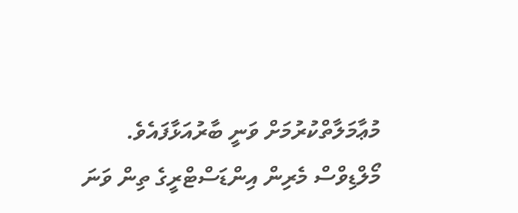މުޢާމަލާތްކުރުމަށް ވަނީ ބާރުއަޅާފައެވެ.
މޯލްޑިވްސް މެރިން އިންޑަސްޓްރީގެ ތިން ވަނަ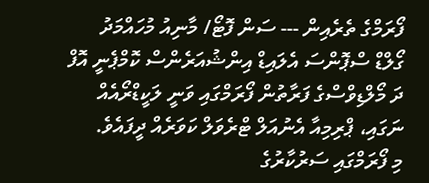ފޯރަމްގެ ތެރެއިން --- ސަން ފޮޓޯ/ މާނިއު މުހައްމަދު
ގޯލްޑް ސްޕޮންސަ އެލައިޑް އިންޝުއަރެންސް ކޮމްޕެނީ އޮފް ދަ މޯލްޑިވްސްގެ ފަރާތުން ފޯރަމްގައި ވަނީ ލަކީޑްރޯއެއް ނަގައި، ޕްރިމިއާ އެނުއަލް ޓްރެވަލް ކަވަރެއް ދީފައެވެ.
މި ފޯރަމްގައި ސަރުކާރުގެ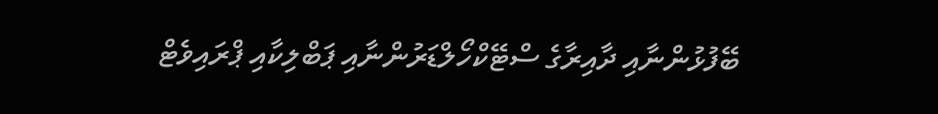ބޭފުޅުންނާއި ދާއިރާގެ ސްޓޭކްހޯލްޑަރުންނާއި ޕަބްލިކާއި ޕްރައިވެޓް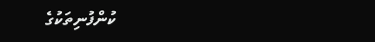ކުންފުނިތަކުގެ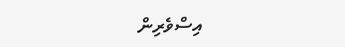އިސްވެރިން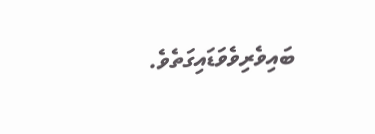ބައިވެރިވެވަޑައިގަތެވެ.